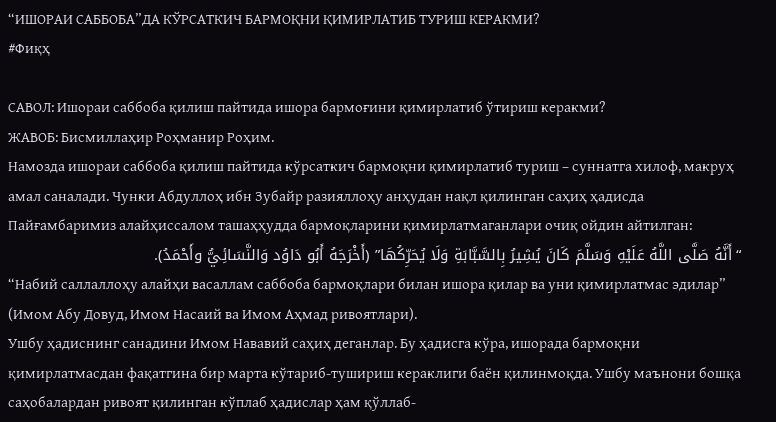“ИШОРАИ САББОБА”ДА КЎРСАТКИЧ БАРМОҚНИ ҚИМИРЛАТИБ ТУРИШ КЕРАКМИ?
#Фиқҳ

CАВОЛ: Ишораи саббоба қилиш пайтида ишора бармоғини қимирлатиб ўтириш керакми?
ЖАВОБ: Бисмиллаҳир Роҳманир Роҳим.
Намозда ишораи саббоба қилиш пайтида кўрсаткич бармоқни қимирлатиб туриш – суннатга хилоф, макруҳ амал саналади. Чунки Абдуллоҳ ибн Зубайр разияллоҳу анҳудан нақл қилинган саҳиҳ ҳадисда Пайғамбаримиз алайҳиссалом ташаҳҳудда бармоқларини қимирлатмаганлари очиқ ойдин айтилган:
“أَنَّهُ صَلَّى اللَّهُ عَلَيْهِ وَسَلَّمَ كَانَ يُشِيرُ بِالسَّبَّابَةِ وَلَا يُحَرِّكُهَا” (أَخْرَجَهُ أَبُو دَاوُد وَالنَّسَائِيُّ وأَحْمَدُ).
“Набий саллаллоҳу алайҳи васаллам саббоба бармоқлари билан ишора қилар ва уни қимирлатмас эдилар” (Имом Абу Довуд, Имом Насаий ва Имом Аҳмад ривоятлари).
Ушбу ҳадиснинг санадини Имом Нававий саҳиҳ деганлар. Бу ҳадисга кўра, ишорада бармоқни қимирлатмасдан фақатгина бир марта кўтариб-тушириш кераклиги баён қилинмоқда. Ушбу маънони бошқа саҳобалардан ривоят қилинган кўплаб ҳадислар ҳам қўллаб-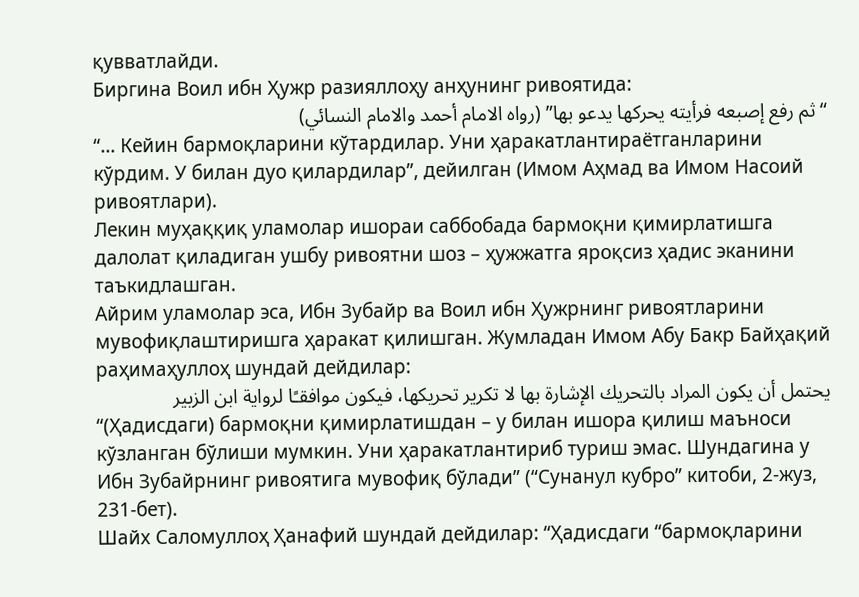қувватлайди.
Биргина Воил ибн Ҳужр разияллоҳу анҳунинг ривоятида:
“ثم رفع إصبعه فرأيته يحركها يدعو بها” (رواه الامام أحمد والامام النسائي)
“… Кейин бармоқларини кўтардилар. Уни ҳаракатлантираётганларини кўрдим. У билан дуо қилардилар”, дейилган (Имом Аҳмад ва Имом Насоий ривоятлари).
Лекин муҳаққиқ уламолар ишораи саббобада бармоқни қимирлатишга далолат қиладиган ушбу ривоятни шоз – ҳужжатга яроқсиз ҳадис эканини таъкидлашган.
Айрим уламолар эса, Ибн Зубайр ва Воил ибн Ҳужрнинг ривоятларини мувофиқлаштиришга ҳаракат қилишган. Жумладан Имом Абу Бакр Байҳақий раҳимаҳуллоҳ шундай дейдилар:
يحتمل أن يكون المراد بالتحريك الإشارة بها لا تكرير تحريكها، فيكون موافقـًا لرواية ابن الزبير
“(Ҳадисдаги) бармоқни қимирлатишдан – у билан ишора қилиш маъноси кўзланган бўлиши мумкин. Уни ҳаракатлантириб туриш эмас. Шундагина у Ибн Зубайрнинг ривоятига мувофиқ бўлади” (“Сунанул кубро” китоби, 2-жуз, 231-бет).
Шайх Саломуллоҳ Ҳанафий шундай дейдилар: “Ҳадисдаги “бармоқларини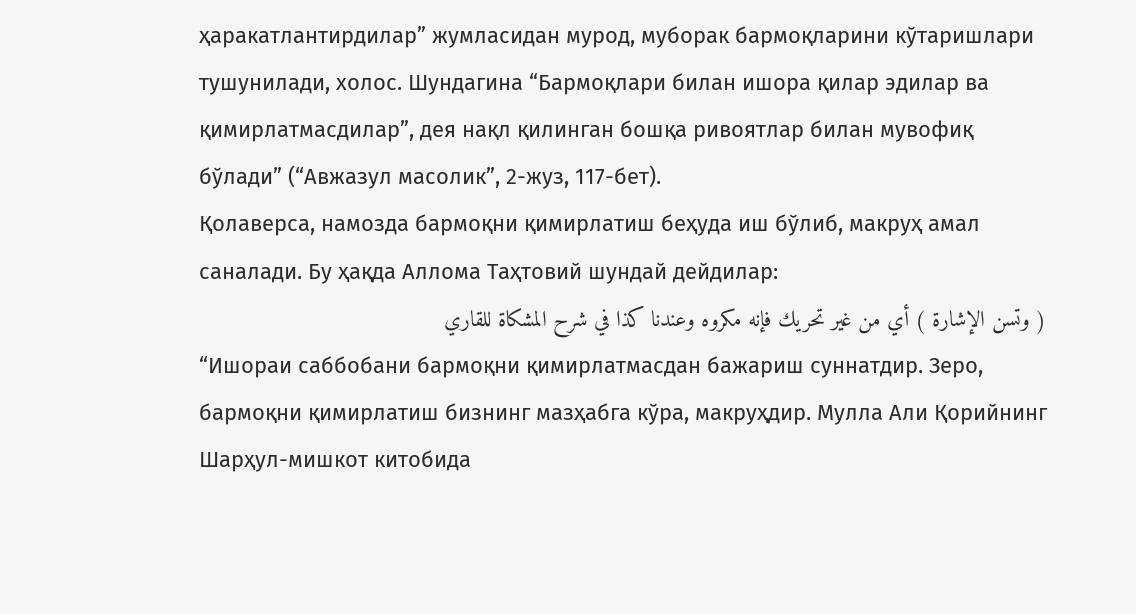ҳаракатлантирдилар” жумласидан мурод, муборак бармоқларини кўтаришлари тушунилади, холос. Шундагина “Бармоқлари билан ишора қилар эдилар ва қимирлатмасдилар”, дея нақл қилинган бошқа ривоятлар билан мувофиқ бўлади” (“Авжазул масолик”, 2-жуз, 117-бет).
Қолаверса, намозда бармоқни қимирлатиш беҳуда иш бўлиб, макруҳ амал саналади. Бу ҳақда Аллома Таҳтовий шундай дейдилар:
( وتسن الإشارة ) أي من غير تحريك فإنه مكروه وعندنا كذا في شرح المشكاة للقاري
“Ишораи саббобани бармоқни қимирлатмасдан бажариш суннатдир. Зеро, бармоқни қимирлатиш бизнинг мазҳабга кўра, макруҳдир. Мулла Али Қорийнинг Шарҳул-мишкот китобида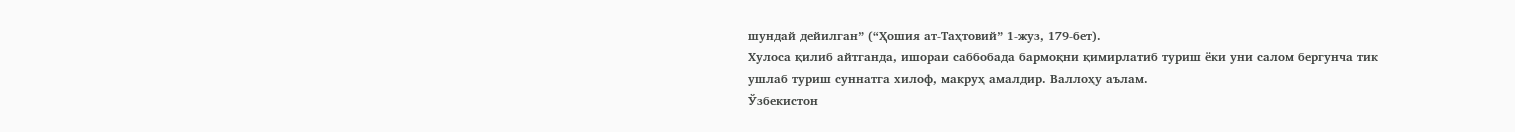шундай дейилган” (“Ҳошия ат-Таҳтовий” 1-жуз, 179-бет).
Хулоса қилиб айтганда, ишораи саббобада бармоқни қимирлатиб туриш ёки уни салом бергунча тик ушлаб туриш суннатга хилоф, макруҳ амалдир. Валлоҳу аълам.
Ўзбекистон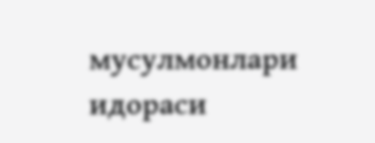мусулмонлари идораси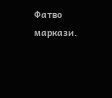Фатво маркази.